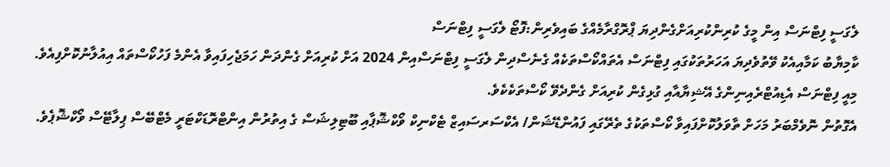ލެގަސީ ފިޓްނަސް އިން މީގެ ކުރިންކުރިއަށްގެންދިޔަ ޕްރޮގްރާމެއްގެ ބައިވެރިން:ފޮޓޯ ލެގަސީ ފިޓްނަސް
ކާމިޔާބު ކަމާއިއެކު ވޭތުވެދިޔަ އަހަރުތަކުގައި ފިޓްނަސް އެތައްކޯސްތަކެއް ގެނެސްދިން ލެގަސީ ފިޓްނަސްއިން 2024 އަށް ކުރިއަށް ގެންދަން ހަމަޖެހިފައިވާ އެންމެ ފަހުކޯސްތައް އިއުލާނުކޮށްފިއެވެ.
މިއީ ފިޓްނަސް އެޑިއުޓްރެއިނިންގެ އޭޝިޔާއާއި ގުޅިގެން ކުރިއަށް ގެންދެވޭ ކޯސްތަކެކެވެ.
އެގޮތުން ނޮވެމްބަރު މަހަށް ތާވަލުކޮށްފައިވާ ކޯސްތަކުގެ ތެރޭގައި ފައުންޑޭޝަން/ އެކްސަރސައިޒް ޓެކްނިކް ވޯކްޝޮޕާއި ބޫޓިލިޝަސް ގެ އިތުރުން އިންޓްރޮޑަކްޓަރީ މެޓްބޭސް ޕިލާޓޭސް ވޯކްޝޮޕެވެ.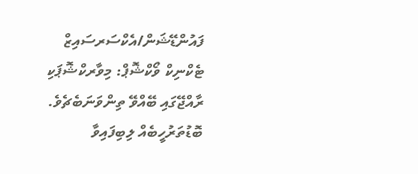ފައުންޑޭޝަން/އެކްސަރސައިޒް ޓެކްނިކް ވޯކްޝޮޕް: މިވާރކްޝޮޕަކި ރާއްޖޭގައި ބޭއްވޭ ތިންވަނަބެޗެވެ. ބޮޑުތަރުހީބެއް ލިބިފައިވާ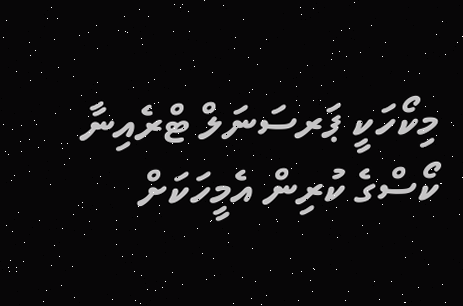މިކޯހަކީ ޕަރސަނަލް ޓްރެއިނާ ކޯސްގެ ކުރިން އެމީހަކަށް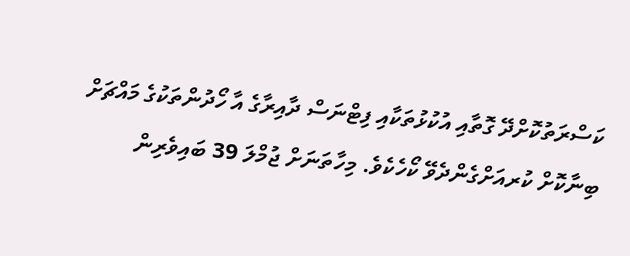ކަސްރަތުކޮށްދޭ ގޮތާއި އުކުޅުތަކާއި ފިޓްނަސް ދާއިރާގެ އާ ހޯދުންތަކުގެ މައްޗަށް ބިނާކޮށް ކުރއަށްގެންދެވޭ ކޯހެކެވެ. މިހާތަނަށް ޖުމްލަ 39 ބައިވެރިން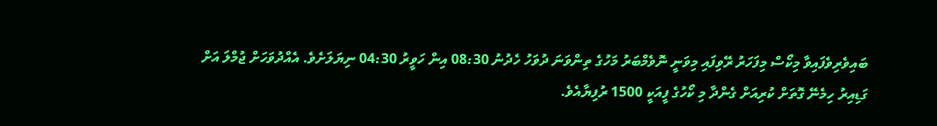ބައިވެރިވެފައިވާ މިކޯސް މިފަހަރު ރޭވިފައި މިވަނީ ނޮވެމްބަރު މަހުގެ ތިންވަނަ ދުވަހު ހެދުނު 08:30 އިން ހަވީރު 04:30 ނިޔަލަށެވެ. އެއްދުވަހަށް ޖުމްލަ އަށް ގަޑިއިރު ހިމެނޭ ގޮތަށް ކުރިއަށް ގެންދާ މި ކޯހުގެ ފީއަކީ 1500 ރުފިޔާއެވެ.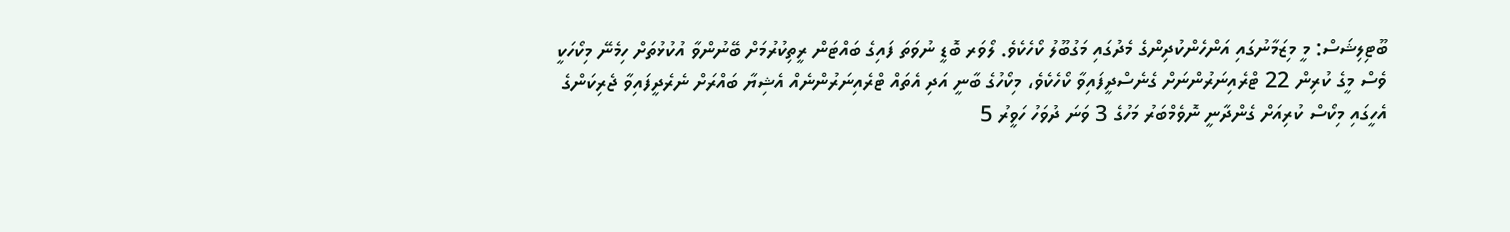ބޫޓިލިޝަސް: މީ މިޒަމާނުގައި އަންހެންކުދިންގެ މެދުގައި މަގުބޫލު ކޯހެކެވެ. ލޯވަރ ބޮޑީ ނުވަތަ ފައިގެ ބައްޓަން ރީތިކުރުމަށް ބޭނުންވާ އުކުޅުތަށް ހިމެނޭ މިކޯހަކީ ވެސް މީގެ ކުރިން 22 ޓްރެއިނަރުންނަށް ގެނެސްދީފައިވާ ކޯހެކެވެ، މިކޯހުގެ ބާނީ އަދި އެތައް ޓްރެއިނަރުންނެއް އެޝިޔާ ބައްރަށް ނެރެދީފައިވާ ޖެރިކަންގެ އެހީގައި މިކޯސް ކުރިއަށް ގެންދާނީ ނޮވެމްބަރު މަހުގެ 3 ވަނަ ދުވަހު ހަވީރު 5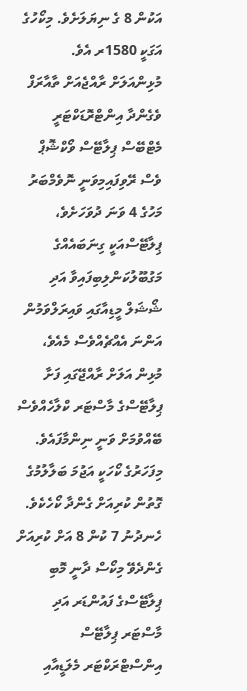އަކުން 8 ގެ ނިޔަލަށެވެ. މިކޯހުގެ އަގަކީ 1580ރ އެވެ.
މުޅިންއަލަށް ރާއްޖެއަށް ތާއާރަފް ވެގެންދާ އިންޓްރޮޑަކްޓަރީ މެޓްބޭސް ޕިލާޓޭސް ވޯކްޝޮޕް ވެސް ރޭވިފައިމިވަނީ ނޮވެމްބަރު މަހުގެ 4 ވަނަ ދުވަހަށެވެ، ޕިލާޓޭސްއަކީ ގިނަބައެއްގެ މަގުބޫލުކަންލިބިފައިވާ އަދި ޝޯޝަލް މީޑިއާގައި ވައިރަލްވަމުން އަންނަ އެއްޗެއްވެސް މެއެވެ، މުޅިން އަލަށް ރާއްޖޭގައި ފަށާ ޕިލާޓޭސްގެ މާސްޓަރ ކްލާހެއްވެސް ބޭއްވުމަށް ވަނީ ނިންމާފައެވެ. މިފަހަރުގެ ކޯހަކީ އަޖުމަ ބަލާލުމުގެ ގޮތުން ކުރިއަށް ގެންދާ ކޯހެކެވެ.
ހެނދުނު 7 ކުން 8 އަށް ކުރިއަށް ގެންދެވޭ މިކޯސް ދާނީ މޮބި ޕިލާޓޭސްގެ ފައުންޑަރ އަދި މާސްޓަރ ޕިލާޓޭސް އިންސްޓްރަކްޓަރ މެލަޑީއާއި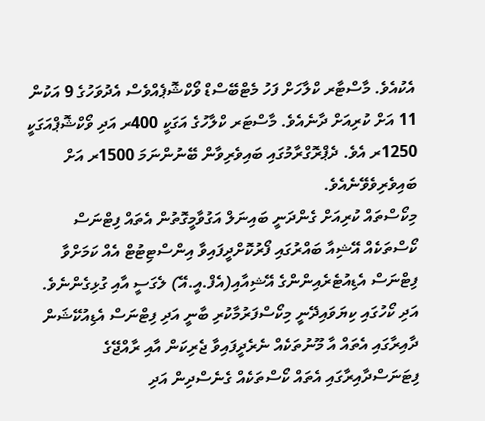އެކުއެވެ. މާސްޓާރ ކްލާހަށް ފަހު މެޓްބޭސްޑް ވޯކްޝޮޕެއްވެސް އެދުވަހުގެ 9 އަކުން 11 އަށް ކުރިއަށް ދާނެއެވެ. މާސްޓަރ ކްލާހުގެ އަގަކީ 400ރ އަދި ވޯކްޝޮޕްއަގަކީ 1250ރ އެވެ. ދެޕްރޮގްރާމުގައި ބައިވެރިވާން ބޭނުންނަމަ 1500ރ އަށް ބައިވެރިވެވޭނެއެވެ.
މިކޯސްތައް ކުރިއަށް ގެންދަނީ ބައިނަލް އަގުވާމީގޮތުން އެތައް ފިޓްނަސް ކޯސްތަކެއް އޭޝިއާ ބައްރުގައި ފޯރުކޮށްދީފައިވާ އިންސްޓިޓުޓް އެއް ކަމަށްވާ ފިޓްނަސް އެޑިއުޓެރެއިންންގެ އޭޝިއާއި(އެފް.އީ.އޭ) ލެގަސީ އާއި ގުޅިގެންނެވެ. އަދި ކޯހުގައި ކިޔަވައިދޭނީ މިކޯސްފަރުމާކުރި ބާނީ އަދި ފިޓްނަސް އެޑިއުކޭޝަން ދާއިރާގައި އެތައް އާ މޫނުތަކެއް ނެރެދީފައިވާ ޖެރިކަން އާއި ރާއްޖޭގެ ފިޓަނަސްދާއިރާގައި އެތައް ކޯސްތަކެއް ގެނެސްދިން އަދި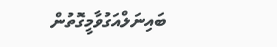ބައިނަލްއަގުވާމީގޮތުން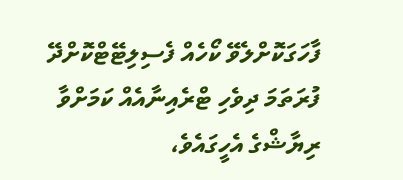ފާހަގަކޮށްލެވޭ ކޯހެއް ފެސިލިޓޭޓްކޮށްދޭ ފުރަތަމަ ދިވެހި ޓްރެއިނާއެއް ކަމަށްވާ ރިޔާޝްގެ އެހީގައެވެ،